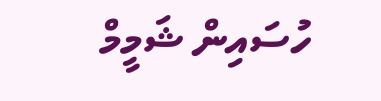ހުސައިން ޝަމީމް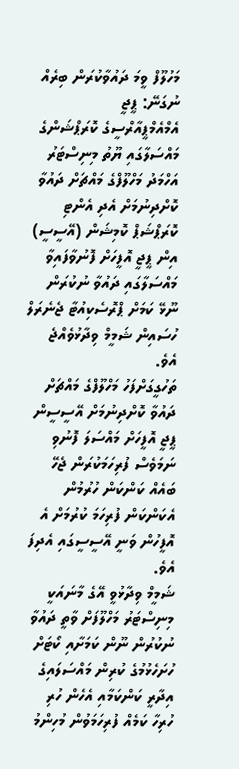މަހުލޫފް ވީމަ ދައުވާކުރަން ބިރެއް ނުގަނޭ: ޕީޖީ
އެމްއެމްޕީއާރްސީގެ ކޮރަޕްޝަންގެ މައްސަލާގައި ޔޫތު މިނިސްޓަރު އަހްމަދު މަހްލޫފްގެ މައްޗަށް ދައުވާ ކޮށްދިނުމަށް އެދި އެންޓި ކޮރަޕްޝަޕް ކޮމިޝަން (އޭސީސީ) އިން ޕީޖީ އޮފީހަށް ފޮނުވާފައިވާ މައްސަލާގައި ދައުވާ ނުކުރަން ނޫޅޭ ކަމަށް ޕްރޮސެކިއުޓާ ޖެނެރަލް ހުސައިން ޝަމީމް ވިދާޅުވެއްޖެ އެވެ.
ތަހުގީގަށްފަހު މަހްލޫފްގެ މައްޗަށް ދައުވާ ކޮށްދިނުމަށް އޭސީސީން ޕީޖީ އޮފީހަށް މައްސަލަ ފޮނުވި ނަމަވެސް ފުރިހަމަކުރަން ޖެހޭ ބައެއް ކަންކަން ހުރުމުން އެކަންކަން ފުރިހަމަ ކުރުމަށް އެ އޮފީހުން ވަނީ އޭސީސީގައި އެދިފަ އެވެ.
ޝަމީމް ވިދާޅުވީ އޭގެ މާނައަކީ މިނިސްޓަރު މަހްލޫފަށް ވާތީ ދައުވާ ނުކުރުން ނޫން ކަމަށާއި ކޯޓަށް ހުށަހެޅުމުގެ ކުރިން މައްސަލައިގެ އިދާރީ ކަންކަމާއި އެހެން ހުރި ހުރިހާ ކަމެއް ފުރިހަމަވުން މުހިންމު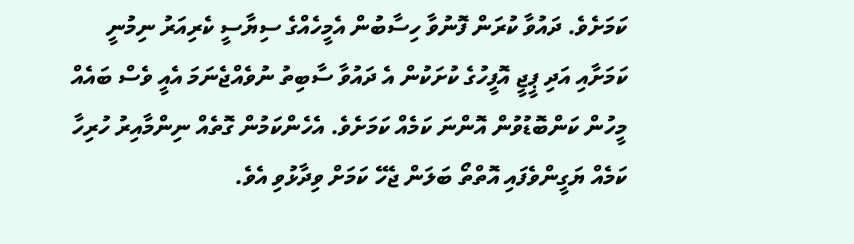ކަމަށެވެ. ދައުވާ ކުރަން ފޮނުވާ ހިސާބުން އެމީހެއްގެ ސިޔާސީ ކެރިއަރު ނިމުނީ ކަމަށާއި އަދި ޕީޖީ އޮފީހުގެ ކުށަކުން އެ ދައުވާ ސާބިތު ނުވެއްޖެނަމަ އެއީ ވެސް ބައެއް މީހުން ކަންބޮޑުވުން އޮންނަ ކަމެއް ކަމަށެވެ. އެހެންކަމުން ގޮތެއް ނިންމާއިރު ހުރިހާ ކަމެއް ޔަގީންވެފައި އޮތްތޯ ބަލަން ޖެހޭ ކަމަށް ވިދާޅުވި އެވެ.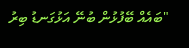"ބައެއް ބޭފުޅުން ބުނޭ އަޅުގަނޑު ބިރު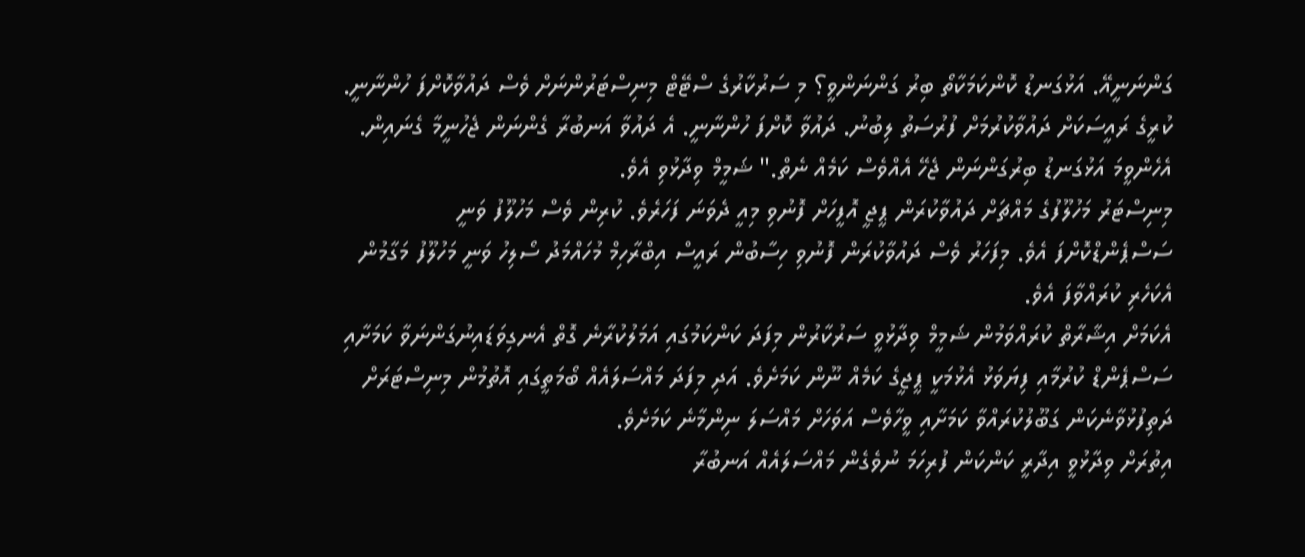ގަންނަނީއޭ. އަޅުގަނޑު ކޮންކަމަކާތޯ ބިރު ގަންނަންވީ؟ މި ސަރުކާރުގެ ސްޓޭޓް މިނިސްޓަރުންނަށް ވެސް ދައުވާކޮށްފަ ހުންނާނީ. ކުރީގެ ރައީސަކަށް ދައުވާކުރުމަށް ފުރުސަތު ލިބުނު. ދައުވާ ކޮށްފަ ހުންނާނީ. އެ ދައުވާ އަނބުރާ ގެންނަން ޖެހުނީމާ ގެނައިން. އެހެންވީމަ އަޅުގަނޑު ބިރުގަންނަން ޖެހޭ އެއްވެސް ކަމެއް ނެތް." ޝަމީމް ވިދާޅުވި އެވެ.
މިނިސްޓަރު މަހުލޫފުގެ މައްޗަށް ދައުވާކުރަން ޕީޖީ އޮފީހަށް ފޮނުވި މިއީ ދެވަނަ ފަހަރެވެ. ކުރިން ވެސް މަހުލޫފު ވަނީ ސަސްޕެންޑްކޮށްފަ އެވެ. މިފަހަރު ވެސް ދައުވާކުރަން ފޮނުވި ހިސާބުން ރައީސް އިބްރާހިމް މުހައްމަދު ސޯލިހު ވަނީ މަހުލޫފު މަގާމުން އެކަހެރި ކުރައްވާފަ އެވެ.
އެކަމަށް އިޝާރާތް ކުރައްވަމުން ޝަމީމް ވިދާޅުވީ ސަރުކާރުން މިފަދަ ކަންކަމުގައި އަމަލުކުރާނެ ގޮތް އެނގިވަޑައިނުގަންނަވާ ކަމަށާއި ސަސްޕެންޑް ކުރުމާއި ފިޔަވަޅު އެޅުމަކީ ޕީޖީގެ ކަމެއް ނޫން ކަމަށެވެ. އަދި މިފަދަ މައްސަލައެއް ބޯމަތީގައި އޮތުމުން މިނިސްޓަރަށް ދަތިފުޅުވާނެކަން ގަބޫލުކުރައްވާ ކަމަށާއި ވީހާވެސް އަވަހަށް މައްސަލަ ނިންމާނެ ކަމަށެވެ.
އިތުރަށް ވިދާޅުވީ އިދާރީ ކަންކަން ފުރިހަމަ ނުވެގެން މައްސަލައެއް އަނބުރާ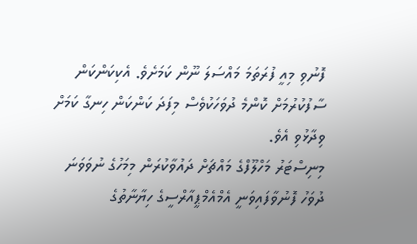ފޮނުވި މިއީ ފުރަތަމަ މައްސަލަ ނޫން ކަމަށެވެ. އެކިކަންކަން ސާފުކުރުމަށް ކޮންމެ ދުވަހަކުވެސް މިފަދަ ކަންކަން ހިނގާ ކަމަށް ވިދާޅުވި އެވެ.
މިނިސްޓަރު މަހްލޫފްގެ މައްޗަށް ދައުވާކުރަން މިމަހުގެ ނުވަވަނަ ދުވަހު ފޮނުވާފައިވަނީ އެމްއެމްޕީއާރްސީގެ ހިޔާނާތުގެ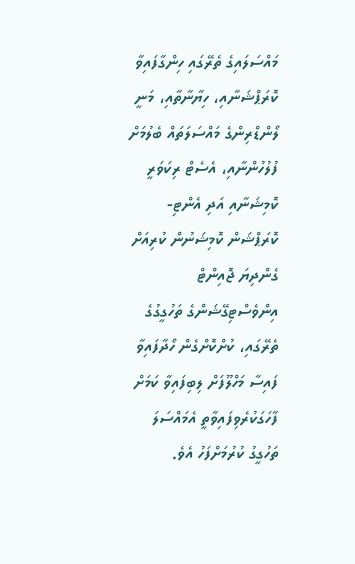މައްސަލައިގެ ތެރޭގައި ހިންގާފައިވާ ކޮރަޕްޝަނާއި، ހިޔާނާތާއި، މަނީ ލޯންޑްރިންގެ މައްސަލަތައް ބެލުމަށް ފުލުހުންނާއި، އެސެޓް ރިކަވަރީ ކޮމިޝަނާއި އަދި އެންޓި-ކޮރަޕްޝަން ކޮމިޝަނުން ކުރިއަށް ގެންދިޔަ ޖޮއިންޓް އިންވެސްޓިގޭޝަންގެ ތަހުގީގުގެ ތެރޭގައި، ކުށްކޮށްގެން ހޯދާފައިވާ ފައިސާ މަހްލޫފަށް ލިބިފައިވާ ކަމަށް ފާހަގަކުރެވިފައިވާތީ އެމައްސަލަ ތަހުގީގު ކުރުމަށްފަހު އެވެ.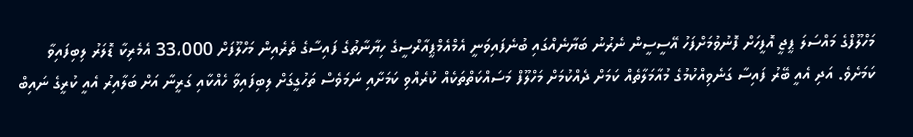މަހްލޫފްގެ މައްސަލަ ޕީޖީ އޮފީހަށް ފޮނުވުމަށްފަހު އޭސީސީން ނެރުނު ބަޔާނެއްގައި ބުނެފައިވަނީ އެމްއެމްޕީއާރްސީގެ ހިޔާނާތުގެ ފައިސާގެ ތެރެއިން މަހްލޫފަށް 33،000 އެމެރިކާ ޑޮލަރު ލިބިފައިވާ ކަމަށެވެ. އަދި އެއީ ބޭރު ފައިސާ ގަނެވިއްކުމުގެ މުއާމަލާތެއް ކަމަށް ދެއްކުމަށް މަހްލޫފް މަސައްކަތްތަކެއް ކުރެއްވި ކަމަށާއި ނަމަވެސް ތަހުގީގަށް ލިބިފައިވާ ހެއްކާއި ގަރީނާ އަށް ބަލާއިރު އެއީ ކުރީގެ ނައިބް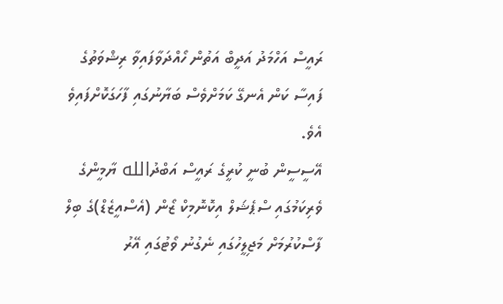ރައީސް އަހްމަދު އަދީބް އަތުން ހޯއްދަވާފައިވާ ރިޝްވަތުގެ ފައިސާ ކަން އެނގޭ ކަމަށްވެސް ބަޔާނުގައި ފާހަގަކޮށްފައިވެ އެވެ.
އޭސީސީން ބުނީ ކުރީގެ ރައީސް އަބްދުالله ޔާމީންގެ ވެރިކަމުގައި ސްޕެޝަލް އިކޮނޮމިކް ޒޯން (އެސްއީޒެޑް)ގެ ބިލް ފާސްކުރުމަށް މަޖިލީހުގައި ނެގުނު ވޯޓުގައި އޭރު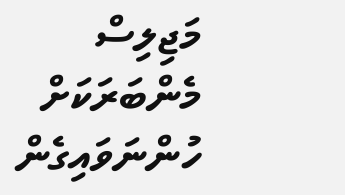މަޖިލިސް މެންބަރަކަށް ހުންނަވައިގެން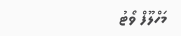މަހްލޫފް ވޯޓު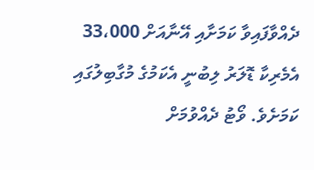ދެއްވާފައިވާ ކަމަށާއި އޭނާއަށް 33،000 އެމެރިކާ ޑޮލަރު ލިބުނީ އެކަމުގެ މުގާބިލުގައި ކަމަށެވެ. ވޯޓު ދެއްވުމަށް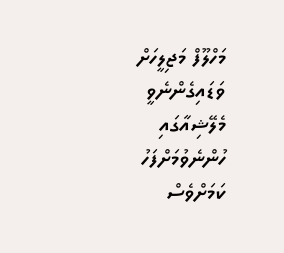މަހްލޫފް މަޖިލީހަށް ވަޑައިގެންނެވީ މެލޭޝިއާގައި ހުންނެވުމަށްފަހު ކަމަށްވެސް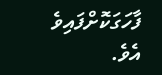ފާހަގަކޮށްފައިވެ އެވެ.